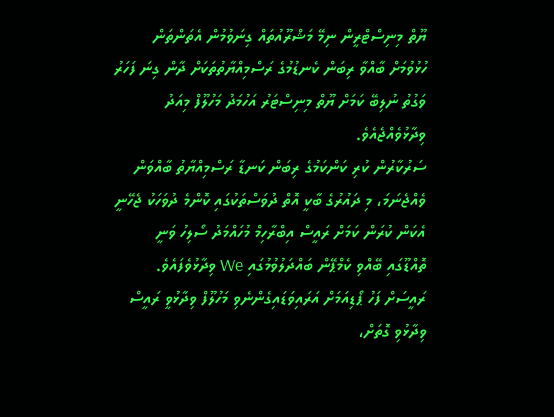ޔޫތް މިނިސްޓްރީން ނިމޭ މަޝްރޫއުތައް ގިނަވުމުން އެތަންތަން ހުޅުވުމަށް ބާއްވާ ރިބަން ކެނޑުމުގެ ރަސްމިއްޔާތުތަކަށް ދާން ގިނަ ފަހަރު ވަގުތު ނުލިބޭ ކަމަށް ޔޫތް މިނިސްޓަރު އަހުމަދު މަހުލޫފް މިއަދު ވިދާޅުވެއްޖެއެވެ.
ސަރުކާރުން ކުރި ކަންކަމުގެ ރިބަން ކަނޑާ ރަސްމިއްޔާތު ބާއްވަން ވެއްޖެނަމަ، މި ދައުރުގެ ބާކީ އޮތް ދުވަސްތަކުގައި ކޮންމެ ދުވަހަކު ޖެހޭނީ އެކަން ކުރަން ކަމަށް ރައީސް އިބްރާހިމް މުހައްމަދު ސޯލިހު ވަނީ ތޮއްޑޫގައި ބޭއްވި ކެމްޕޭން ބައްދަލުވުމުގައި We ވިދާޅުވެފައެވެ. ރައީސަށް ފަހު ޕޯޑިއަމަށް އަރައިވަޑައިގެންނެވި މަހުލޫފް ވިދާޅުވީ ރައީސް ވިދާޅުވި ގޮތަށް،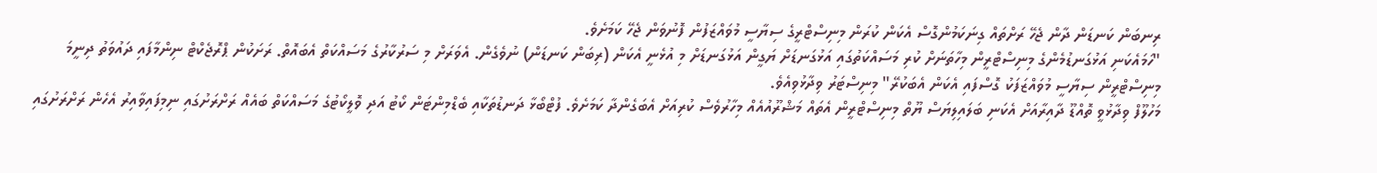ރިނބަން ކަނޑަން ދާން ޖެހޭ ރަށްތައް ގިނަކަމުންގޮސް އެކަން ކުރަން މިނިސްޓްރީގެ ސިޔާސީ މުވައްޒަފުން ފޮނުވަން ޖެހޭ ކަމަށެވެ.
"ހަމައެކަނި އަޅުގަނޑުމެންގެ މިނިސްޓްރީން މިހާތަނަށް ކުރި މަސައްކަތުގައި އަޅުގަނޑަށް ޔަގީން އަޅުގަނޑަށް މި އުޅެނީ އެކަން (ރިބަން ކަނޑަން) ނުވެގެން. އެވަރަށް މި ސަރުކާރުގެ މަސައްކަތް އެބައޮތް. ރަށަކުން ޕްރޮޖެކްޓް ނިންމާފައި ދައުވަތު ދިނީމަ މިނިސްޓްރީން ސިޔާސީ މުވައްޒަފަކު ގޮސްފައި އެކަން އެބަކުރޭ" މިނިސްޓަރު ވިދާޅުވިއެވެ.
މަހުލޫފް ވިދާޅުވީ ތޮއްޑޫ ދާއިރާއަށް އެކަނި ބަލައިލިޔަސް ޔޫތް މިނިސްޓްރީން އެތައް މަޝްރޫއުއެއް މިހާރުވެސް ކުރިއަށް އެބަގެންދާ ކަމަށެވެ. ފުޓްބޯޅާ ދަނޑުތަކާއި ބެޑްމިންޓަން ކޯޓު އަދި ވޮލީކޯޓުގެ މަސައްކަތް ބައެއް ރަށްރަށުގައި ނިމިފައިވާއިރު އެހެން ރަށްރަށުގައި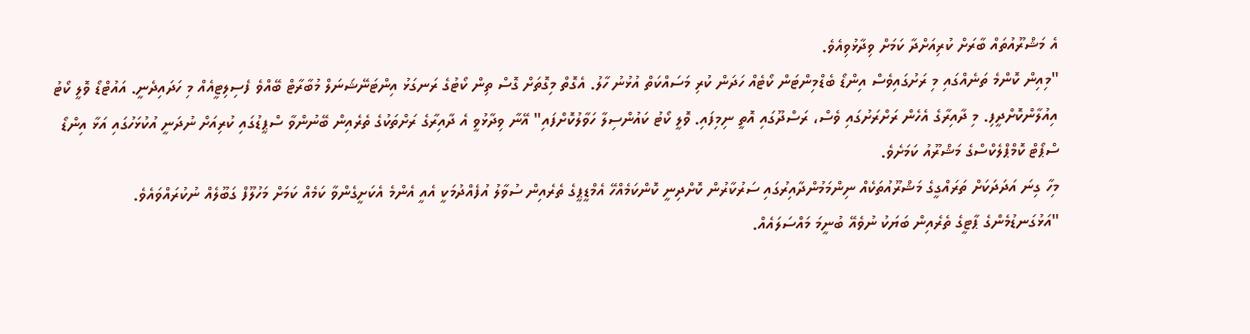އެ މަޝްރޫއުތައް ބާރަށް ކުރިއަށްދާ ކަމަށް ވިދާޅުވިއެވެ.
"މިއިން ކޮންމެ ތަނެއްގައި މި ރަށުގައިވެސް އިންޑޯ ބެޑްމިންޓަން ކޯޓެއް ހަދަން ކުރި މަސައްކަތް އުޅުނު ހާލު. އެގޮތް މިގޮތަށް ގޮސް ތިން ކޯޓުގެ ރަނގަޅު އިންޓަނޭޝަނަލް މުބާރާޓް ބޭއްވެ ފެސިލިޓީއެއް މި ހަދައިދެނީ. އައުޓްޑޯ ވޮލީ ކޯޓު އިއުލާންކޮށްދީފި. މި ދާއިރާގެ އެހެން ރަށްރަށުގައި ވެސް، ރަސްދޫގައި އޮތީ ނިމިފައި. ވޮލީ ކޯޓު ކައުންސިލާ ހަވާލުކޮށްފައި" އޭނާ ވިދާޅުވީ އެ ދާއިރާގެ ރަށްތަކުގެ ތެރެއިން ބޭނުންވާ ސްޕީޑުގައި ކުރިއަށް ނުދަނީ އުކުޅަހުގައި އަޅާ އިންޑޯ ސްޕޯޓް ކޮމްޕްލެކްސްގެ މަޝްރޫއު ކަމަށެވެ.
މިހާ ގިނަ އަދަދަކަށް ތަރައްގީގެ މަޝްރޫއުތަކެއް ނިންމަމުންދާއިރުގައި ސަރުކާރުން ކޮށްދިނީ ކޮންކަމެއްހޭ އެމްޑީޕީގެ ތެރެއިން ސުވާލު އުފެއްދުމަކީ އެއީ އެންމެ އެކަށީގެންވާ ކަމެއް ކަމަށް މަހުލޫފް ގަބޫލެއް ނުކުރައްވައެވެ.
"އަޅުގަނޑުމެންގެ ޕާޓީގެ ތެރެއިން ބަޔަކު ނުވެއޭ ބުނީމަ މައްސަލައެއް.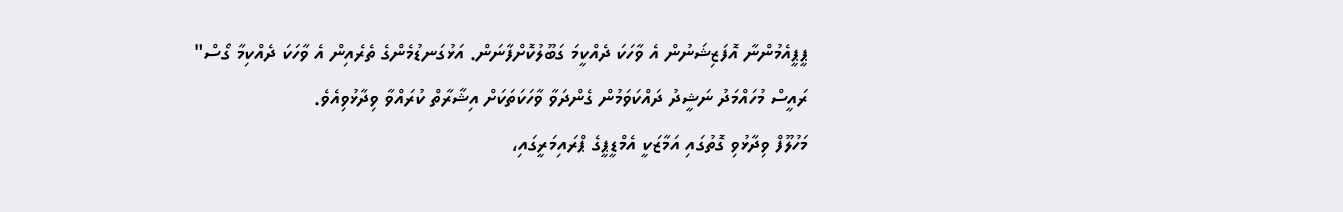ޕީޕީއެމުންނާ އޮފަޒިޝަނުން އެ ވާހަކަ ދެއްކީމަ ގަބޫލުކޮށްފާނަން. އަޅުގަނޑުމެންގެ ތެރެއިން އެ ވާހަކަ ދެއްކިމާ ގޯސް" ރައީސް މުހައްމަދު ނަޝީދު ދައްކަވަމުން ގެންދަވާ ވާހަކަތަކަށް އިޝާރާތް ކުރައްވާ ވިދާޅުވިއެވެ.
މަހުލޫފް ވިދާޅުވި ގޮތުގައި އަމާޒަކީ އެމްޑީޕީގެ ޕްރައިމަރީގައި،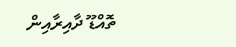ތޮއްޑޫ ދާއިރާއިން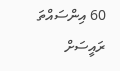60 އިންސައްތަ ރައީސަށް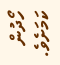ހޯދުން ކަމަށެވެ.